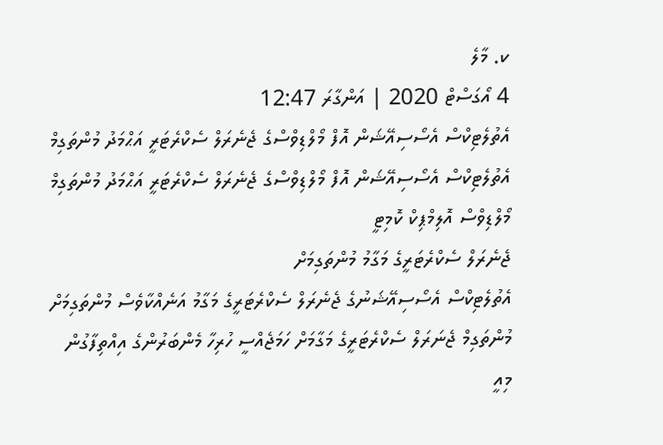ކ. މާލެ
4 އޯގަސްޓް 2020 | އަންގާރަ 12:47
އެތުލެޓިކްސް އެސޯސިއޭޝަން އޮފް މޯލްޑިވްސްގެ ޖެނެރަލް ސެކްރެޓަރީ އަޙްމަދު މުންތަގިމް
އެތުލެޓިކްސް އެސޯސިއޭޝަން އޮފް މޯލްޑިވްސްގެ ޖެނެރަލް ސެކްރެޓަރީ އަޙްމަދު މުންތަގިމް
މޯލްޑިވްސް އޮލިމްޕިކް ކޮމިޓީ
ޖެނެރަލް ސެކްރެޓަރީގެ މަގާމު މުންތަގިމަށް
އެތުލެޓިކްސް އެސޯސިއޭޝަނުގެ ޖެނެރަލް ސެކްރެޓަރީގެ މަގާމު އަނެއްކާވެސް މުންތަގިމަށް
މުންތަގިމް ޖެނަރަލް ސެކްރެޓަރީގެ މަގާމަށް ހަމަޖެއްސީ ހުރިހާ މެންބަރުންގެ އިއްތިފާގުން
މިއީ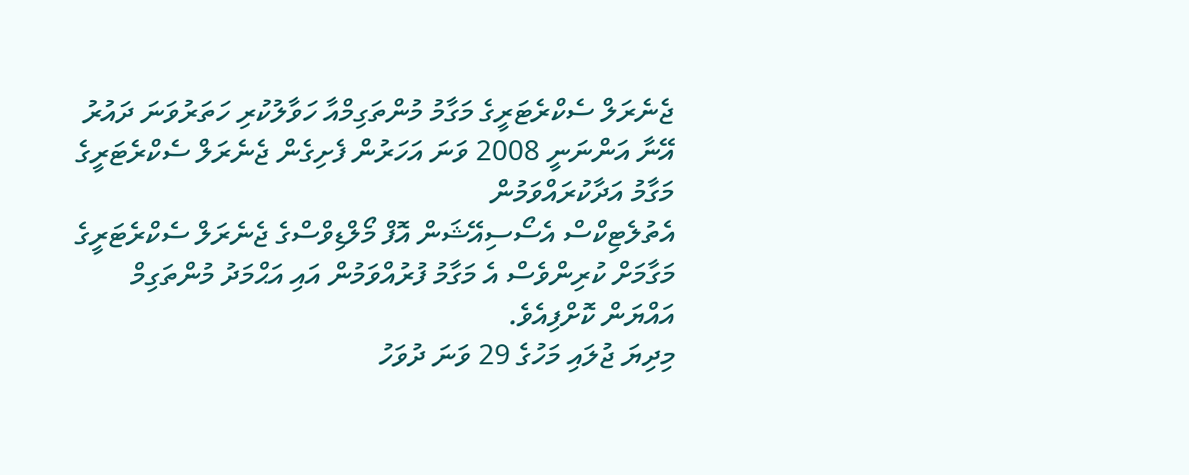ޖެނެރަލް ސެކްރެޓަރީގެ މަގާމު މުންތަގިމްއާ ހަވާލުކުރި ހަތަރުވަނަ ދައުރު
އޭނާ އަންނަނީ 2008 ވަނަ އަހަރުން ފެށިގެން ޖެނެރަލް ސެކްރެޓަރީގެ މަގާމު އަދާކުރައްވަމުން
އެތުލެޓިކްސް އެސޯސިއޭޝަން އޮފް މޯލްޑިވްސްގެ ޖެނެރަލް ސެކްރެޓަރީގެ މަގާމަށް ކުރިންވެސް އެ މަގާމު ފުރުއްވަމުން އައި އަޙްމަދު މުންތަގިމް އައްޔަން ކޮށްފިއެވެ.
މިދިޔަ ޖުލައި މަހުގެ 29 ވަނަ ދުވަހު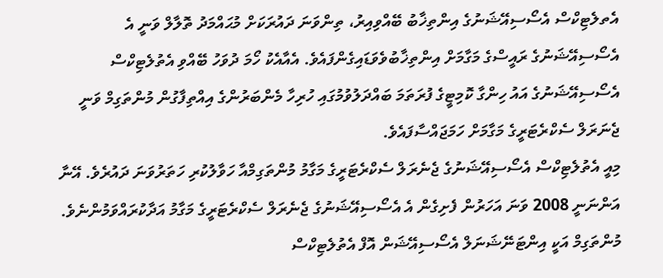އެތލެޓިކްސް އެސޯސިއޭޝަނުގެ އިންތިޚާބު ބޭއްވިއިރު، ތިންވަނަ ދައުރަކަށް މުޙައްމަދު ތޮލާލް ވަނީ އެ އެސޯސިއޭޝަނުގެ ރައީސްގެ މަގާމަށް އިންތިޚާބުވެވަޑައިގެންފައެވެ. އެއާއެކު ހޯމަ ދުވަހު ބޭއްވި އެތުލެޓިކްސް އެސޯސިއޭޝަނުގެ އައު ހިންގާ ކޮމިޓީގެ ފުރަތަމަ ބައްދަލުވުމުގައި ހުރިހާ މެންބަރުންގެ އިއްތިފާގުން މުންތަގިމް ވަނީ ޖެނަރަލް ސެކްރެޓަރީގެ މަގާމަށް ހަމަޖައްސާފައެވެ.
މިއީ އެތުލެޓިކްސް އެސޯސިއޭޝަނުގެ ޖެނެރަލް ސެކްރެޓަރީގެ މަގާމު މުންތަގިމްއާ ހަވާލުކުރި ހަތަރުވަނަ ދައުރެވެ. އޭނާ އަންނަނީ 2008 ވަނަ އަހަރުން ފެށިގެން އެ އެސޯސިއޭޝަނުގެ ޖެނެރަލް ސެކްރެޓަރީގެ މަގާމު އަދާކުރައްވަމުންނެވެ.
މުންތަގިމް އަކީ އިންޓަނޭޝަނަލް އެސޯސިއޭޝަން އޮފް އެތުލެޓިކްސް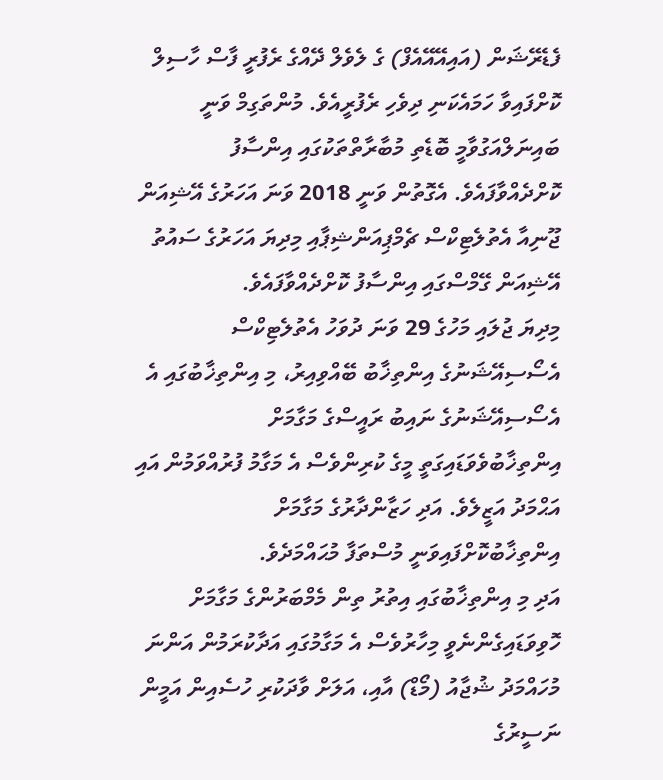ފެޑެރޭޝަން (އައިއޭއޭއެފް) ގެ ލެވެލް ދޭއްގެ ރެފުރީ ފާސް ހާސިލް ކޮށްފައިވާ ހަމައެކަނި ދިވެހި ރެފުރީއެވެ. މުންތަގިމް ވަނީ ބައިނަލްއަގުވާމީ ބޮޑެތި މުބާރާތްތަކުގައި އިންސާފު ކޮށްދެއްވާފައެވެ. އެގޮތުން ވަނީ 2018 ވަނަ އަހަރުގެ އޭޝިއަން ޖޫނިއާ އެތުލެޓިކްސް ޗެމްޕިއަންޝިޕާއި މިދިޔަ އަހަރުގެ ސައުތު އޭޝިއަން ގޭމްސްގައި އިންސާފު ކޮށްދެއްވާފައެވެ.
މިދިޔަ ޖުލައި މަހުގެ 29 ވަނަ ދުވަހު އެތުލެޓިކްސް އެސޯސިއޭޝަނުގެ އިންތިޚާބު ބޭއްވިއިރު، މި އިންތިޚާބުގައި އެ އެސޯސިއޭޝަނުގެ ނައިބު ރައީސްގެ މަގާމަށް އިންތިޚާބުވެވަޑައިގަތީ މީގެ ކުރިންވެސް އެ މަގާމު ފުރުއްވަމުން އައި އަޙްމަދު އަޒީލެވެ. އަދި ހަޒާންދާރުގެ މަގާމަށް އިންތިޚާބުކޮށްފައިވަނީ މުސްތަފާ މުޙައްމަދެވެ.
އަދި މި އިންތިޚާބުގައި އިތުރު ތިން މެމްބަރުންގެ މަގާމަށް ހޮވިވަޑައިގެންނެވީ މިހާރުވެސް އެ މަގާމުގައި އަދާކުރަމުން އަންނަ މުހައްމަދު ޝުޖާއު (މޯޑް) އާއި، އަލަށް ވާދަކުރި ހުސެއިން އަމީން ނަސީރުގެ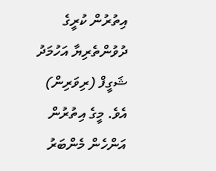އިތުރުން ކުރީގެ ދުވުންތެރިޔާ އަހުމަދު ޝަގީފް (ރިވަރިން) އެވެ. މީގެ އިތުރުން އަންހެން މެންބަރު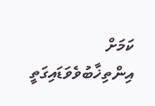ކަމަށް އިންތިޚާބުވެވަޑައިގަތީ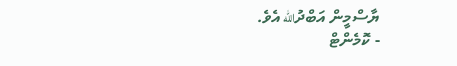ޔާސްމީން އަބްދުالله އެވެ.
- ކޮމެންޓް